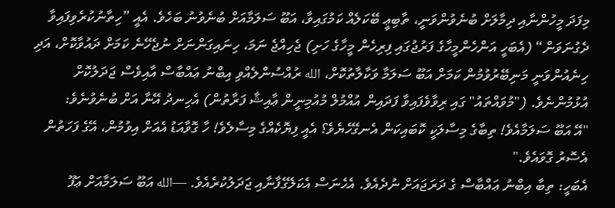މިފަދަ މީހުންނާއި ދިމާލަށް ބުނެވުންވަނީ، ތާބިޢީ ބޭކަލެއް ކަމުގައިވާ، އަބޫ ސަލަމާއަށް ބުނެވުނު ބަހެވެ. އެއީ ”ހިތާނުކުރެވިފައިވާ ދެގުނަވަން“ (އެބަހީ އަންހެންމީހާގެ ފަރުޖުގައި ފިރިހެން މީހާގެ ހަށި) ޖެހިއްޖެ ނަމަ، ހިނައިގަންނަށް ނުޖެހޭނެ ކަމަށް ދައުވާކޮށް، އަދި ހިނެއުންވަނީ މަނިބޭރުވުމުން ކަމަށް އަބޫ ސަލަމާ ވަކާލާތުކޮށް، الله ރުއްސުންލެއްވި އިބްނު ޢައްބާސް އާއިވެސް ޖަދަލުކޮށް އުޅުމުންނެވެ. ("މުވައްތައު" ގައި ރިވާވެފައިވާ ފަދައިން އުއްމުލް މުއުމިނީން ޢާއިޝާ ފަރާތުން) އެހިނދު އޭނާ އަށް ބުނެވުނެވެ:
"އޭ އަބޫ ސަލަމާއެވެ! ތިބާގެ މިސާލަކީ ކޮބައިކަން އެނގޭހެޔެވެ؟ އެއީ ފިޔޮކެއްގެ މިސާލެވެ! ހާ ގޮވާއަޑު އެއަށް އިވުމުން، އޭގެ ފަހަތުން އެސޮރު ގޮވައެވެ."
އެބަހީ: ތިބާ އިބްނު ޢައްބާސް ގެ ދަރަޖައަށް ނުދެއެވެ. އެހެނަސް އެކަލޭގެފާނާއި ޖަދަލުކުރެއެވެ. —الله އަބޫ ސަލަމާއަށް ޢަފޫ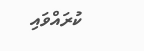ކުރައްވައި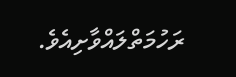ރަހުމަތްލައްވާށިއެވެ.